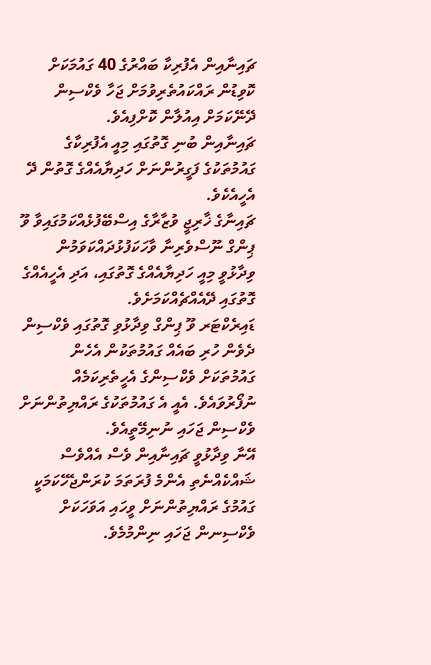ޗައިނާއިން އެފުރިކާ ބައްރުގެ 40 ގައުމަކަށް ކޮވިޑުން ރައްކައުތެރިވުމަށް ޖަހާ ވެކްސިން ދޭނޭކަމަށް އިއުލާން ކޮށްފިއެވެ.
ޗައިނާއިން ބުނި ގޮތުގައި މިއީ އެފުރިކާގެ ގައުމުތަކުގެ ފަގީރުންނަށް ހަދިޔާއެއްގެ ގޮތުން ދޭ އެހީއެކެވެ.
ޗައިނާގެ ޚާރިޖީ ވުޒާރާގެ އިސްބޭފުޅެއްކަމުގައިވާ ވޫ ޕިންގް ނޫސްވެރިނާ ވާހަކަފުޅުދައްކަވަމުން ވިދާޅުވީ މިއީ ހަދިޔާއެއްގެ ގޮތުގައި، އަދި އެހީއެއްގެ ގޮތުގައި ދޭއެއްޗެއްކަމަށެވެ.
ޑައިރެކްޓަރ ވޫ ޕިންގް ވިދާޅުވި ގޮތުގައި ވެކްސިން ދެވެން ހުރި ބައެއް ގައުމުތަކުން އެހެން ގައުމުތަކަށް ވެކްސިންގެ އެހީތެރިކަމެއް ނުފޯރުވައެވެ. އެއީ އެ ގައުމުތަކުގެ ރައްޔިތުންނަށް ވެކްސިން ޖަހައި ނުނިމޭތީއެވެ.
އޭނާ ވިދާޅުވީ ޗައިނާއިން ވެސް އެއްވެސް ޝައްކެއްނެތި އެންމެ ފުރަތަމަ ކުރަންޖެހޭކަމަކީ ގައުމުގެ ރައްޔިތުންނަށް ވީހައި އަވަހަކަށް ވެކްސިނން ޖަހައި ނިންމުމެވެ.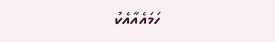ހަމައެއާއެކު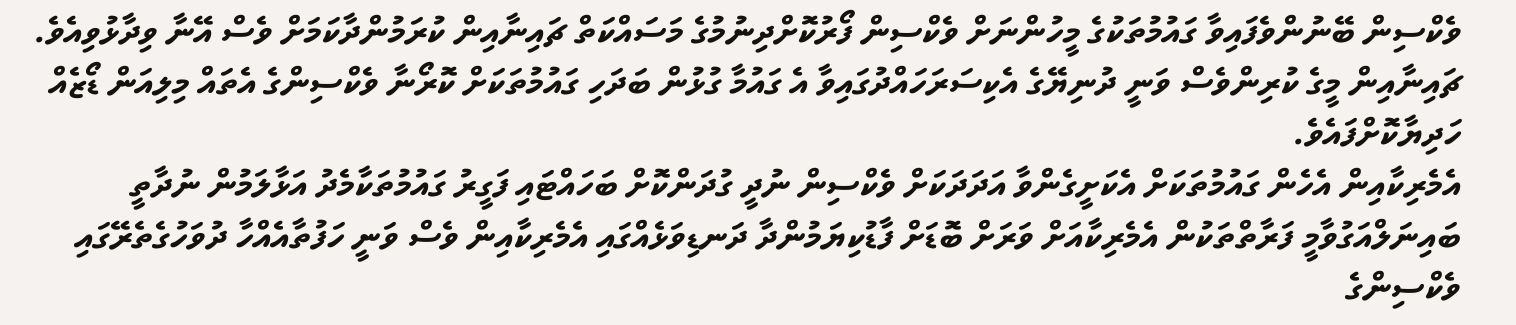ވެކްސިން ބޭނުންވެފައިވާ ގައުމުތަކުގެ މީހުންނަށް ވެކްސިން ފޯރުކޮށްދިނުމުގެ މަސައްކަތް ޗައިނާއިން ކުރަމުންދާކަމަށް ވެސް އޭނާ ވިދާޅުވިއެވެ.
ޗައިނާއިން މީގެ ކުރިންވެސް ވަނީ ދުނިޔޭގެ އެކިސަރަހައްދުގައިވާ އެ ގައުމާ ގުޅުން ބަދަހި ގައުމުތަކަށް ކޮރޯނާ ވެކްސިންގެ އެތައް މިލިއަން ޑޯޒެއް ހަދިޔާކޮށްފައެވެ.
އެމެރިކާއިން އެހެން ގައުމުތަކަށް އެކަށީގެންވާ އަދަދަކަށް ވެކްސިން ނުދީ ގުދަންކޮށް ބަހައްޓައި ފަގީރު ގައުމުތަކާމެދު އަޅާލަމުން ނުދާތީ ބައިނަލްއަގުވާމީ ފަރާތްތަކުން އެމެރިކާއަށް ވަރަށް ބޮޑަށް ފާޑުކިޔަމުންދާ ދަނޑިވަޅެއްގައި އެމެރިކާއިން ވެސް ވަނީ ހަފުތާއެއްހާ ދުވަހުގެތެރޭގައި ވެކްސިންގެ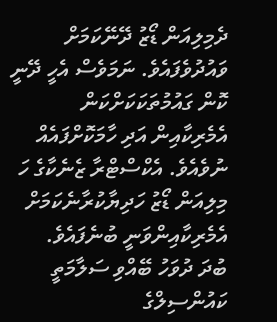ދެމިލިއަން ޑޯޒު ދޭނޭކަމަށް ވައުދުވެފައެވެ. ނަމަވެސް އެހީ ދޭނީ ކޮން ގައުމުތަކަކަށްކަން އެމެރިކާއިން އަދި ހާމަކޮށްފައެއް ނުވެއެވެ. އެކްސްޓްރާ ޒެނެކާގެ ހަ މިލިއަން ޑޯޒު ހަދިޔާކުރާނެކަމަށް އެމެރިކާއިންވަނީ ބުނެފައެވެ.
ބުދަ ދުވަހު ބޭއްވި ސަލާމަތީ ކައުންސިލްގެ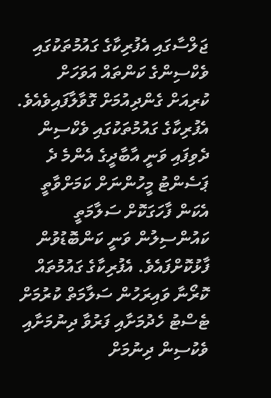ޖަލްސާގައި އެފުރިކާގެ ގައުމުތަކުގައި ވެކްސިންގެ ކަންތައް އަވަހަށް ކުރިއަށް ގެންދިއުމަށް ގޮވާލާފައިވެއެވެ. އެފުރިކާގެ ގައުމުތަކުގައި ވެކްސިން ދެވިފައި ވަނީ އާބާދީގެ އެންމެ ދެ ޕަސެންޓު މީހުންނަށް ކަމަށްވާތީ އެކަން ފާހަގަކޮށް ސަލާމަތީ ކައުންސިލުން ވަނީ ކަންބޮޑުވުން ފާޅުކޮށްފައެވެ. އެފުރިކާގެ ގައުމުތައް ކޮރޯނާ ވައިރަހުން ސަލާމަތް ކުރުމަށް ޓެސްޓު ހެދުމަށާއި ފަރުވާ ދިނުމަށާއި ވެކުސިން ދިނުމަށް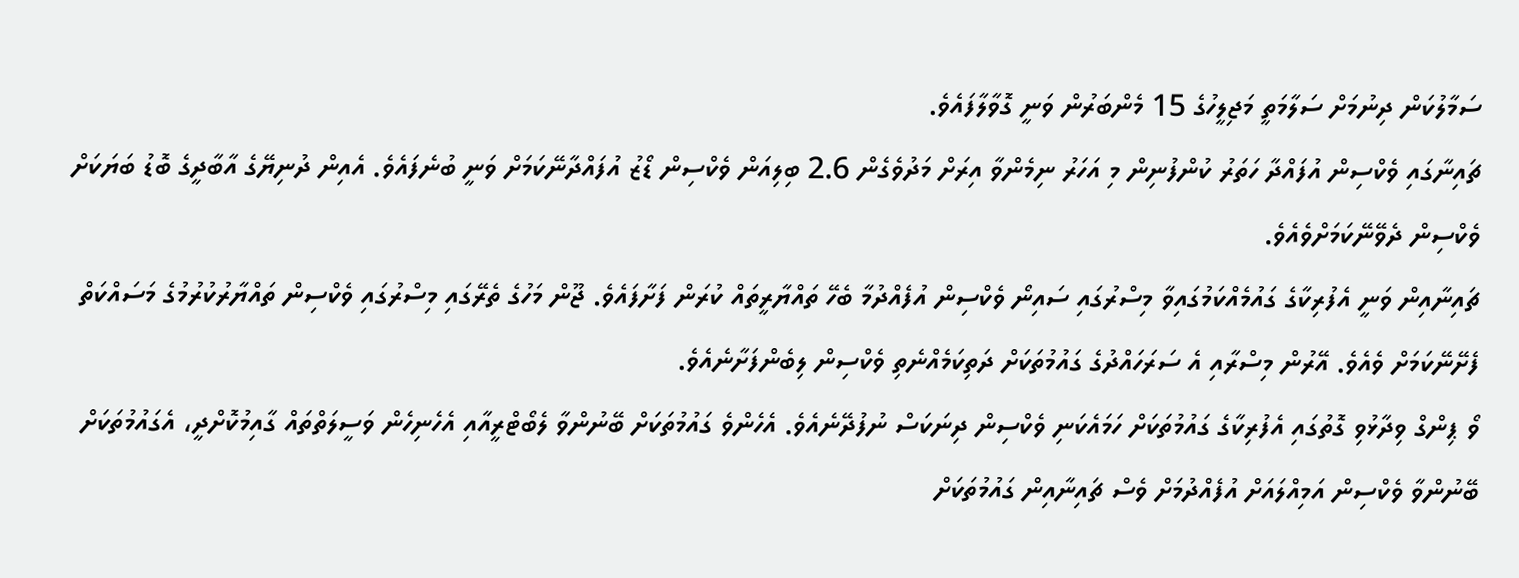ސަމާލުކަން ދިނުމަށް ސަލާމަތީ މަޖިލީހުގެ 15 މެންބަރުން ވަނީ ގޮވާލާފައެވެ.
ޗައިނާގައި ވެކްސިން އުފައްދާ ހަތަރު ކުންފުނިން މި އަހަރު ނިމެންވާ އިރަށް މަދުވެގެން 2.6 ބިލިއަން ވެކްސިން ޑޯޒު އުފައްދާނޭކަމަށް ވަނީ ބުނެފައެވެ. އެއިން ދުނިޔޭގެ އާބާދީގެ ބޮޑު ބަޔަކަށް ވެކްސިން ދެވޭނޭކަމަށްވެއެވެ.
ޗައިނާއިން ވަނީ އެފުރިކާގެ ގައުމެއްކަމުގައިވާ މިސްރުގައި ސައިނޯ ވެކްސިން އުފެއްދުމާ ބެހޭ ތައްޔާރީތައް ކުރަން ފަށާފައެވެ. ޖޫން މަހުގެ ތެރޭގައި މިސްރުގައި ވެކްސިން ތައްޔާރުކުރުމުގެ މަސައްކަތް ފެށޭނޭކަމަށް ވެއެވެ. އޭރުން މިސްރާއި އެ ސަރަހައްދުގެ ގައުމުތަކަށް ދަތިކަމެއްނެތި ވެކްސިން ލިބެންފަށާނެއެވެ.
ވޯ ޕިންގް ވިދާޅުވި ގޮތުގައި އެފުރިކާގެ ގައުމުތަކަށް ހަމައެކަނި ވެކްސިން ދިނަކަސް ނުފުދޭނެއެވެ. އެހެންވެ ގައުމުތަކަށް ބޭނުންވާ ލެބޯޓްރީއާއި އެހެނިހެން ވަސީލަތްތައް ގާއިމުކޮށްދީ، އެގައުމުތަކަށް ބޭނުންވާ ވެކްސިން އަމިއްލައަށް އުފެއްދުމަށް ވެސް ޗައިނާއިން ގައުމުތަކަށް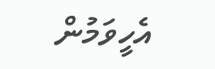އެހީވަމުން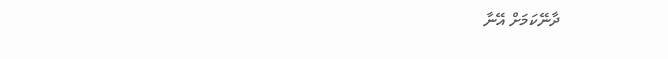ދާނޭކަމަށް އޭނާ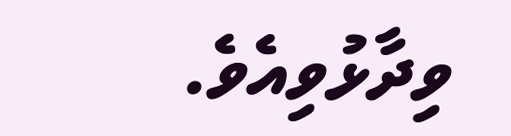ވިދާޅުވިއެވެ.